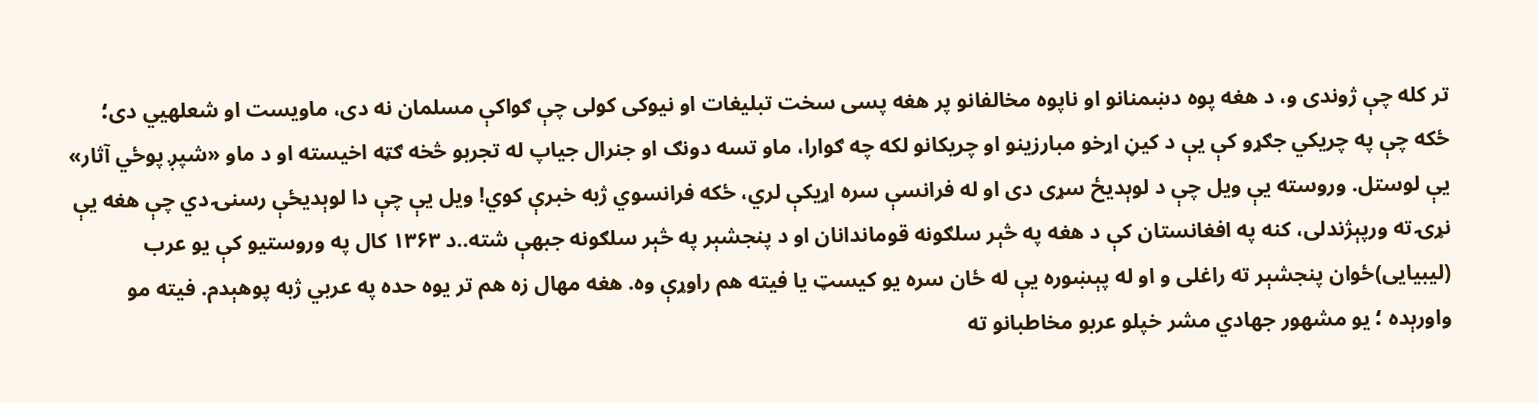تر کله چې ژوندی و، د هغه پوه دښمنانو او ناپوه مخالفانو پر هغه پسی سخت تبلیغات او نیوکی کولی چې ګواکې مسلمان نه دی، ماویست او شعلهیي دی؛ ځکه چې په چریکي جګړو کې یې د کیڼ اړخو مبارزینو او چریکانو لکه چه ګوارا، ماو تسه دونګ او جنرال جیاپ له تجربو څخه ګټه اخیسته او د ماو «شپږ پوځي آثار» یې لوستل. وروسته یې ویل چې د لوېدیځ سړی دی او له فرانسې سره اړیکې لري، ځکه فرانسوي ژبه خبرې کوي! ویل یې چې دا لوېدیځې رسنۍ دي چې هغه یې نړۍ ته ورپېژندلی، کنه په افغانستان کې د هغه په څېر سلګونه قوماندانان او د پنجشېر په څېر سلګونه جبهې شته..د ۱۳۶۳ کال په وروستیو کې یو عرب (لیبیایی)ځوان پنجشېر ته راغلی و او له پېښوره یې له ځان سره یو کیسټ یا فیته هم راوړې وه. هغه مهال زه هم تر یوه حده په عربي ژبه پوهېدم. فیته مو واورېده ؛ یو مشهور جهادي مشر خپلو عربو مخاطبانو ته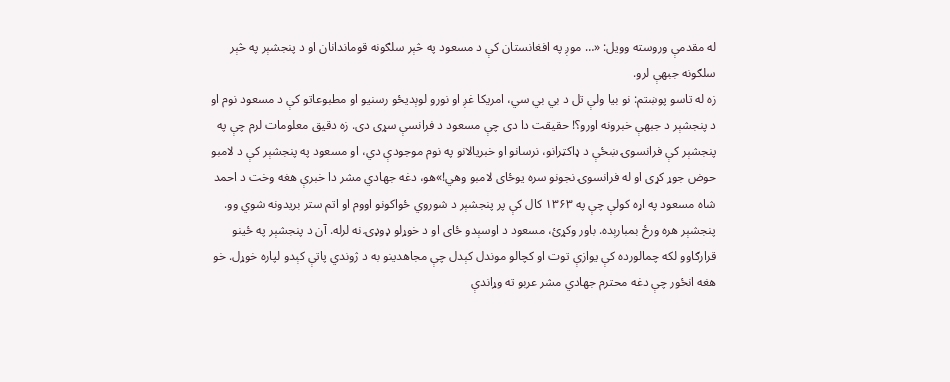له مقدمې وروسته وویل: «… موږ په افغانستان کې د مسعود په څېر سلګونه قوماندانان او د پنجشېر په څېر سلګونه جبهې لرو.
زه له تاسو پوښتم: نو بیا ولې تل د بي بي سي، امریکا غږ او نورو لوېدیځو رسنیو او مطبوعاتو کې د مسعود نوم او د پنجشېر د جبهې خبرونه اورو؟! حقیقت دا دی چې مسعود د فرانسې سړی دی. زه دقیق معلومات لرم چې په پنجشېر کې فرانسوۍ ښځې د ډاکټرانو، نرسانو او خبریالانو په نوم موجودې دي، او مسعود په پنجشېر کې د لامبو حوض جوړ کړی او له فرانسوۍ نجونو سره یوځای لامبو وهي!»هو، دغه جهادي مشر دا خبرې هغه وخت د احمد شاه مسعود په اړه کولې چې په ۱۳۶۳ کال کې پر پنجشېر د شوروي ځواکونو اووم او اتم ستر بریدونه شوي وو. پنجشېر هره ورځ بمبارېده. باور وکړئ، مسعود د اوسېدو ځای او د خوړلو ډوډۍ نه لرله. آن د پنجشېر په ځینو قرارګاوو لکه چمالورده کې یوازې توت او کچالو موندل کېدل چې مجاهدینو به د ژوندي پاتې کېدو لپاره خوړل. خو هغه انځور چې دغه محترم جهادي مشر عربو ته وړاندې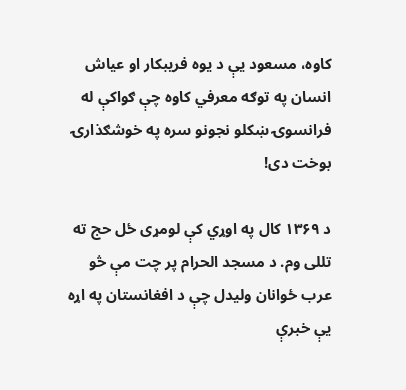کاوه، مسعود یې د یوه فریبکار او عیاش انسان په توګه معرفي کاوه چې ګواکې له فرانسوۍ ښکلو نجونو سره په خوشګذارۍ بوخت دی!

د ۱۳۶۹ کال په اوړي کې لومړی ځل حج ته تللی وم. د مسجد الحرام پر چت مې څو عرب ځوانان ولیدل چې د افغانستان په اړه یې خبرې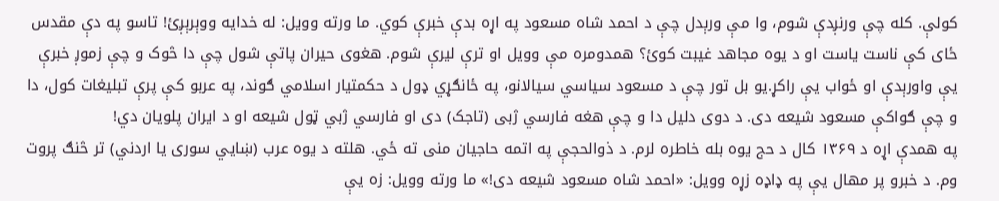کولې. کله چې ورنږدې شوم، وا مې ورېدل چې د احمد شاه مسعود په اړه بدې خبرې کوي. ما ورته وویل: له خدایه ووېرېږئ! تاسو په دې مقدس ځای کې ناست یاست او د یوه مجاهد غیبت کوئ؟ همدومره مې وویل او ترې لیرې شوم. هغوی حیران پاتې شول چې دا څوک و چې زموږ خبرې یې واورېدې او ځواب یې راکړ.یو بل تور چې د مسعود سیاسي سیالانو، په ځانګړي ډول د حکمتیار اسلامي ګوند، په عربو کې پرې تبلیغات کول، دا و چې ګواکې مسعود شیعه دی. د دوی دلیل دا و چې هغه فارسي ژبی (تاجک) دی او فارسي ژبي ټول شیعه او د ایران پلویان دي!
په همدې اړه د ۱۳۶۹ کال د حج یوه بله خاطره لرم. د ذوالحجې په اتمه حاجیان منی ته ځي. هلته د یوه عرب (ښايي سوری یا اردني) تر څنګ پروت وم. د خبرو پر مهال یې په ډاډه زړه وویل: «احمد شاه مسعود شیعه دی!» ما ورته وویل: زه یې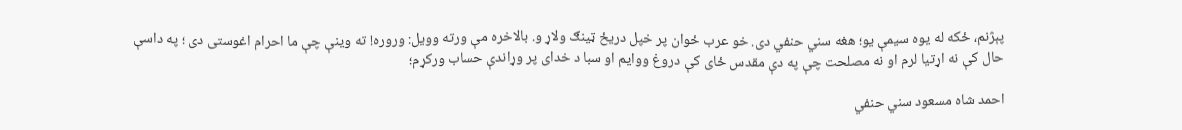پېژنم، ځکه له یوه سیمې یو؛ هغه سني حنفي دی. خو عرب ځوان پر خپل دریځ ټینګ ولاړ و. بالاخره مې ورته وویل: وروره! ته وینې چې ما احرام اغوستی دی ؛ په داسې حال کې نه اړتیا لرم او نه مصلحت چې په دې مقدس ځای کې دروغ ووایم او سبا د خدای پر وړاندې حساب ورکړم؛

احمد شاه مسعود سني حنفي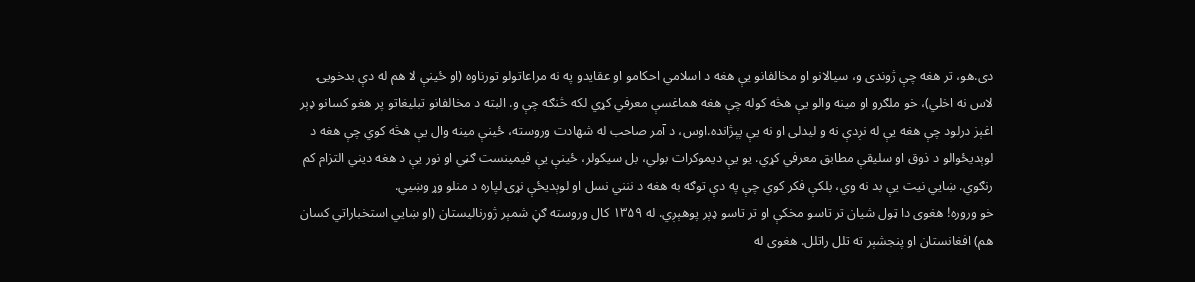دی.هو، تر هغه چې ژوندی و، سیالانو او مخالفانو یې هغه د اسلامي احکامو او عقایدو په نه مراعاتولو تورناوه (او ځینې لا هم له دې بدخویۍ لاس نه اخلي)، خو ملګرو او مینه والو یې هڅه کوله چې هغه هماغسې معرفي کړي لکه څنګه چې و. البته د مخالفانو تبلیغاتو پر هغو کسانو ډېر اغېز درلود چې هغه یې له نږدې نه و لیدلی او نه یې پېژانده.اوس، د آمر صاحب له شهادت وروسته، ځینې مینه وال یې هڅه کوي چې هغه د لوېدیځوالو د ذوق او سلیقې مطابق معرفي کړي. یو یې دیموکرات بولي، بل سیکولر، ځینې یې فیمینست ګڼي او نور یې د هغه دیني التزام کم رنګوي. ښايي نیت یې بد نه وي، بلکې فکر کوي چې په دې توګه به هغه د ننني نسل او لوېدیځې نړۍ لپاره د منلو وړ وښيي.
خو وروره! هغوی دا ټول شیان تر تاسو مخکې او تر تاسو ډېر پوهېږي. له ۱۳۵۹ کال وروسته ګڼ شمېر ژورنالیستان (او ښايي استخباراتي کسان هم) افغانستان او پنجشېر ته تلل راتلل. هغوی له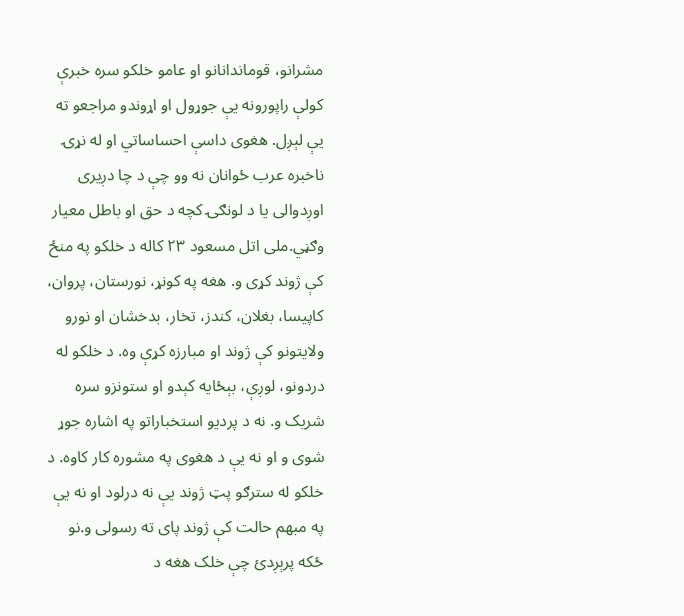مشرانو، قوماندانانو او عامو خلکو سره خبرې کولې راپورونه یې جوړول او اړوندو مراجعو ته یې لېږل. هغوی داسې احساساتي او له نړۍ ناخبره عرب ځوانان نه وو چې د چا دږیری اوږدوالی یا د لونګۍ کچه د حق او باطل معیار وګڼي.ملی اتل مسعود ۲۳ کاله د خلکو په منځ کې ژوند کړی و. هغه په کونړ، نورستان، پروان، کاپیسا، بغلان، کندز، تخار، بدخشان او نورو ولایتونو کې ژوند او مبارزه کړې وه. د خلکو له دردونو، لوږې، بېځایه کېدو او ستونزو سره شریک و. نه د پردیو استخباراتو په اشاره جوړ شوی و او نه یې د هغوی په مشوره کار کاوه. د خلکو له سترګو پټ ژوند یې نه درلود او نه یې په مبهم حالت کې ژوند پای ته رسولی و.نو ځکه پرېږدئ چې خلک هغه د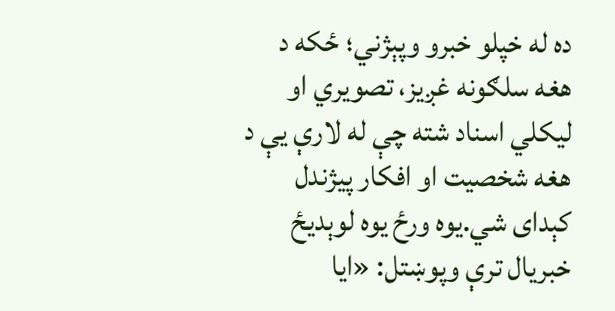ده له خپلو خبرو وپېژني؛ ځکه د هغه سلګونه غږیز، تصویري او لیکلي اسناد شته چې له لارې یې د هغه شخصیت او افکار پیژندل کېدای شي.یوه ورځ یوه لوېدیځ خبریال ترې وپوښتل: «ایا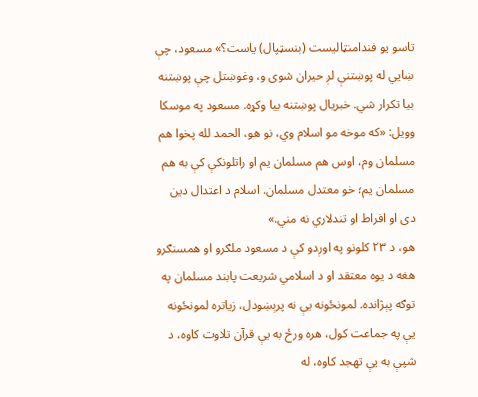تاسو یو فندامنټالیست (بنسټپال) یاست؟» مسعود، چې ښايي له پوښتنې لږ حیران شوی و، وغوښتل چې پوښتنه بیا تکرار شي. خبریال پوښتنه بیا وکړه. مسعود په موسکا وویل: «که موخه مو اسلام وي، نو هو، الحمد لله پخوا هم مسلمان وم، اوس هم مسلمان یم او راتلونکې کې به هم مسلمان یم؛ خو معتدل مسلمان. اسلام د اعتدال دین دی او افراط او تندلاري نه مني.»
هو، د ۲۳ کلونو په اوږدو کې د مسعود ملګرو او همسنګرو هغه د یوه معتقد او د اسلامي شریعت پابند مسلمان په توګه پېژانده. لمونځونه یې نه پرېښودل، زیاتره لمونځونه یې په جماعت کول، هره ورځ به یې قرآن تلاوت کاوه، د شپې به یې تهجد کاوه، له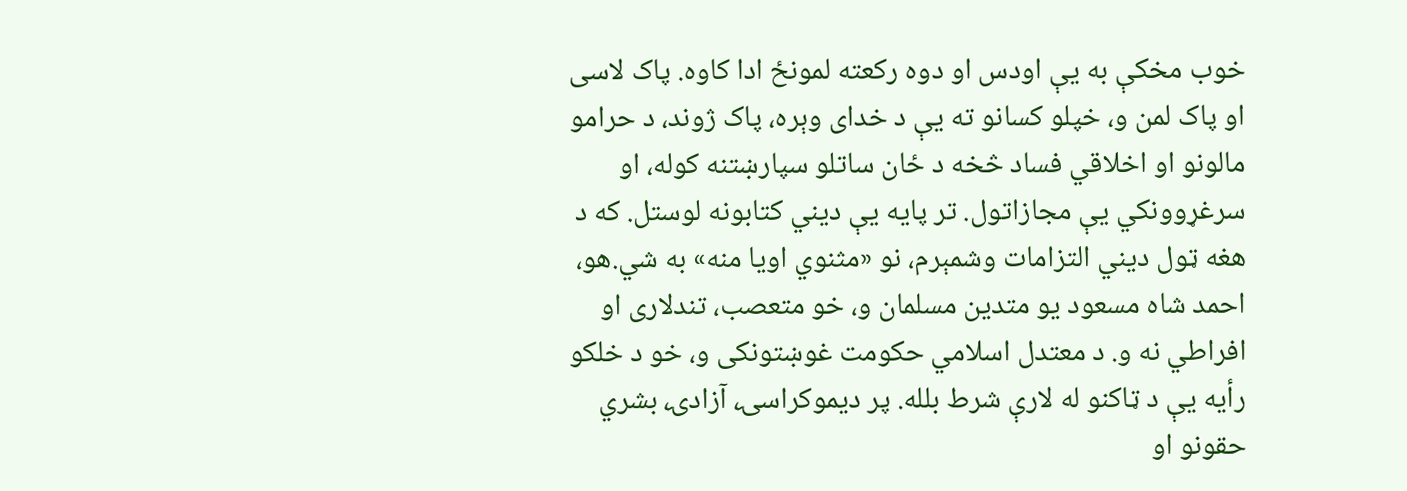خوب مخکې به یې اودس او دوه رکعته لمونځ ادا کاوه. پاک لاسی او پاک لمن و، خپلو کسانو ته یې د خدای وېره، پاک ژوند، د حرامو مالونو او اخلاقي فساد څخه د ځان ساتلو سپارښتنه کوله، او سرغړوونکي یې مجازاتول. تر پایه یې دیني کتابونه لوستل. که د هغه ټول دیني التزامات وشمېرم، نو «مثنوي اویا منه» به شي.هو، احمد شاه مسعود یو متدین مسلمان و، خو متعصب، تندلاری او افراطي نه و. د معتدل اسلامي حکومت غوښتونکی و، خو د خلکو رأیه یې د ټاکنو له لارې شرط بلله. پر دیموکراسۍ، آزادۍ، بشري حقونو او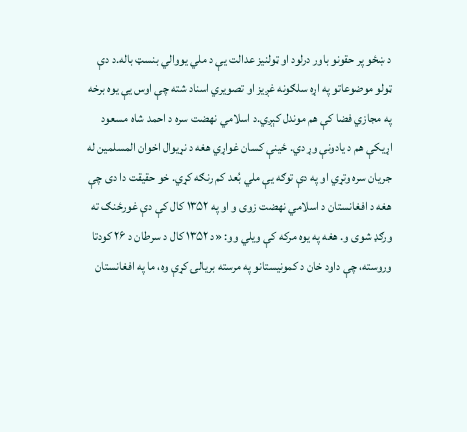د ښځو پر حقونو باور درلود او ټولنیز عدالت یې د ملي یووالي بنسټ باله.د دې ټولو موضوعاتو په اړه سلګونه غږیز او تصویري اسناد شته چې اوس یې یوه برخه په مجازي فضا کې هم موندل کېږي.د اسلامي نهضت سره د احمد شاه مسعود اړیکې هم د یادونې وړ دي. ځینې کسان غواړي هغه د نړیوال اخوان المسلمین له جریان سره وتړي او په دې توګه یې ملي بُعد کم رنګه کړي. خو حقیقت دا دی چې هغه د افغانستان د اسلامي نهضت زوی و او په ۱۳۵۲ کال کې دې غورځنګ ته ورګډ شوی و. هغه په یوه مرکه کې ویلي وو: «د ۱۳۵۲ کال د سرطان د ۲۶ کودتا وروسته، چې داود خان د کمونیستانو په مرسته بریالۍ کړې وه، ما په افغانستان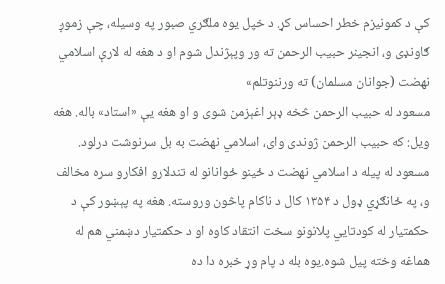کې د کمونیزم خطر احساس کړ. د خپل یوه ملګري صبور په وسیله، چې زموږ ګاونډی و، انجینر حبیب الرحمن ته ور وپېژندل شوم او د هغه له لارې اسلامي نهضت (جوانان مسلمان) ته ورننوتلم»
مسعود له حبیب الرحمن څخه ډېر اغېزمن شوی و او هغه یې «استاد» باله. هغه ویل: که حبیب الرحمن ژوندی وای، اسلامي نهضت به بل سرنوشت درلود. مسعود له پیله د اسلامي نهضت د ځینو ځوانانو له تندلارو افکارو سره مخالف و، په ځانګړي ډول د ۱۳۵۴ کال د ناکام پاڅون وروسته. هغه په پېښور کې د حکمتیار له کودتايي پلانونو سخت انتقاد کاوه او د حکمتیار دښمني هم له هماغه وخته پیل شوه.یوه بله د پام وړ خبره دا ده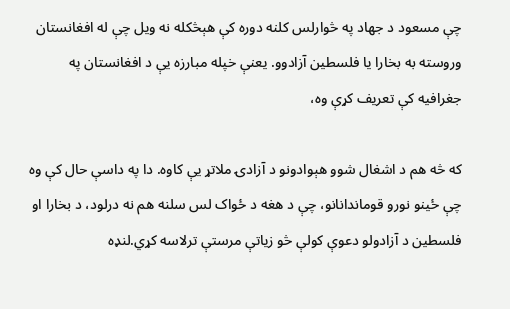چې مسعود د جهاد په څوارلس کلنه دوره کې هېڅکله نه ویل چې له افغانستان وروسته به بخارا یا فلسطین آزادوو. یعنې خپله مبارزه یې د افغانستان په جغرافیه کې تعریف کړې وه،

که څه هم د اشغال شوو هېوادونو د آزادۍ ملاتړ یې کاوه. دا په داسې حال کې وه چې ځینو نورو قوماندانانو، چې د هغه د ځواک لس سلنه هم نه درلود، د بخارا او فلسطین د آزادولو دعوې کولې څو زیاتې مرستې ترلاسه کړي.لنډه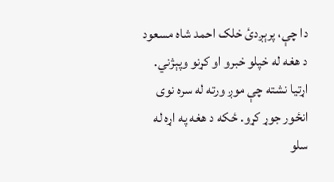دا چې، پرېږدئ خلک احمد شاه مسعود د هغه له خپلو خبرو او کړنو وپېژني. اړتیا نشته چې موږ ورته له سره نوی انځور جوړ کړو. ځکه د هغه په اړه له سلو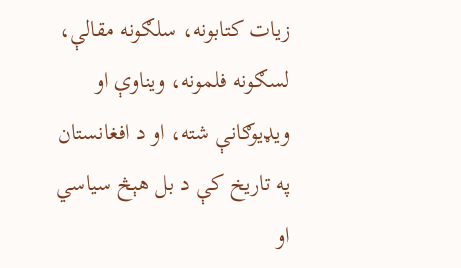زیات کتابونه، سلګونه مقالې، لسګونه فلمونه، ویناوې او ویډیوګانې شته، او د افغانستان په تاریخ کې د بل هېڅ سیاسي او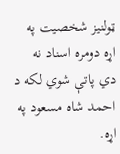ټولنیز شخصیت په اړه دومره اسناد نه دي پاتې شوي لکه د احمد شاه مسعود په اړه.